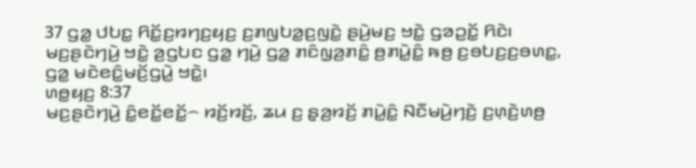37 ꤞꤤ꤭ ꤓꤝꤢ꤭ ꤖꤢꤩ꤭ꤢ꤬ꤙꤚꤢ꤬ꤟꤢ꤬ ꤢ꤬ꤊꤜꤝꤤ꤭ꤢ꤬ꤜꤢꤧ꤭ ꤔꤣꤧ꤬ꤗꤢ꤬ ꤠꤢꤧ꤭ ꤞꤤꤑꤢꤩ꤭ ꤖꤢꤧ꤯ ꤗꤢ꤬ꤔꤢꤧꤚꤣꤧ꤬ ꤠꤢꤧ꤭ ꤤ꤬ꤞꤝꤢ ꤞꤤ꤭ ꤚꤣꤧ꤬ ꤞꤤ꤭ ꤊꤢꤨꤜ꤫ꤤ꤬ꤊꤢꤨ꤭ ꤥ꤬ꤊꤣꤧ꤭ꤢꤨ꤭ ꤒꤥ꤬ ꤢ꤬ꤋꤝꤢ꤬ꤢ꤬ꤋꤛꤢ꤭, ꤞꤤ꤭ ꤗꤢꤧꤕꤢꤨ꤭ꤗꤢꤩ꤬ꤞꤣꤧ꤭ ꤠꤢꤧ꤭꤯
ꤛꤥ꤭ꤟꤢ꤬ 8:37
ꤗꤢ꤬ꤔꤢꤧꤚꤣꤧ꤬ ꤢꤨ꤭ꤕꤢꤩ꤭ꤕꤢꤩ꤭꤮ ꤙꤢꤩ꤬ꤙꤢꤩ꤬, ꤘꤣ ꤢ꤬ ꤔ꤫ꤤ꤬ꤙꤢꤩ꤬ ꤊꤣꤧ꤭ꤢꤨ꤭ ꤡꤢꤪꤗꤣꤧ꤬ꤚꤢꤧ꤬ ꤢ꤬ꤛ꤫ꤢꤧ꤬ꤛꤥ꤬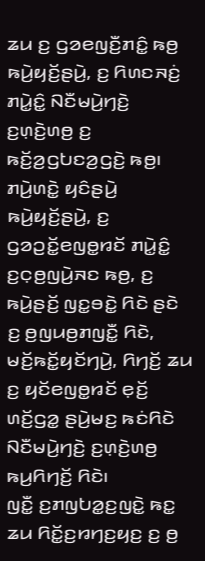ꤘꤣ ꤢ꤬ ꤞꤤꤕꤜꤢꤪ꤬ꤊꤢꤨ꤭ ꤒꤥ꤬ ꤒꤣꤧ꤬ꤟꤢꤩ꤬ꤔꤣꤧ꤬, ꤢ꤬ ꤖꤛꤢꤏꤢꤦ꤬ ꤊꤣꤧ꤭ꤢꤨ꤭ ꤡꤢꤪꤗꤣꤧ꤬ꤚꤢꤧ꤬ ꤢ꤬ꤛ꤫ꤢꤧ꤬ꤛꤥ꤬ ꤢ꤬ ꤒꤢꤩ꤬ꤤ꤬ꤞꤝꤢꤤ꤬ꤞꤢꤧ꤬ ꤒꤥ꤬꤯ ꤊꤣꤧ꤬ꤛꤢꤧ꤭ ꤟꤢꤨꤔꤣꤧ꤬ ꤒꤣꤧ꤬ꤟꤢꤩ꤬ꤔꤣꤧ꤬, ꤢ꤬ ꤞꤤꤑꤢꤩ꤭ꤕꤜꤥ꤭ꤙꤢꤩ ꤊꤣꤧ꤭ꤢꤨ꤭ ꤢ꤬ꤍ꤫ꤥ꤬ꤜꤣꤧ꤬ꤏꤢ ꤒꤥ꤬, ꤢ꤬ ꤒꤣꤧ꤬ꤔꤢꤩ꤬ ꤜꤢ꤭ꤋꤢꤧ꤭ ꤖꤢꤧ ꤔꤢꤧ ꤢ꤬ ꤥ꤬ꤜꤣꤥ꤬ꤊꤜꤢꤪ꤭ ꤖꤢꤧ, ꤗꤢꤩ꤬ꤒꤢꤩ꤭ꤟꤢꤩꤚꤣꤧ꤬, ꤖꤚꤢꤩ꤬ ꤘꤣ ꤢ꤬ ꤟꤢꤩꤕꤜꤥ꤭ꤙꤢꤩ ꤕ꤫ꤢꤩ꤬ ꤛꤢꤩ꤬ꤞꤤ꤭ ꤔꤣꤧ꤬ꤗꤢ꤬ ꤒꤢꤦꤖꤢꤧ ꤡꤢꤪꤗꤣꤧ꤬ꤚꤢꤧ꤬ ꤢ꤬ꤛ꤫ꤢꤧ꤬ꤛꤥ꤬ ꤒꤣ꤬ꤖꤚꤢꤩ꤬ ꤖꤢꤧ꤯
ꤜꤢꤪ꤭ ꤢ꤬ꤊꤜꤝꤤ꤭ꤢ꤬ꤜꤢꤧ꤭ ꤒꤢ꤭ ꤘꤣ ꤖꤢꤩ꤭ꤢ꤬ꤙꤚꤢ꤬ꤟꤢ꤬ ꤢ꤬ ꤥ꤬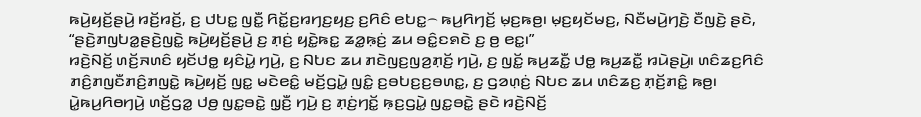ꤒꤣꤧ꤬ꤟꤢꤩ꤬ꤔꤣꤧ꤬ ꤙꤢꤩ꤬ꤙꤢꤩ꤬, ꤢ꤬ ꤓꤝꤢ꤭ ꤜꤢꤪ꤭ ꤖꤢꤩ꤭ꤢ꤬ꤙꤚꤢ꤬ꤟꤢ꤬ ꤢ꤬ꤖꤢꤨ ꤕꤝꤢ꤭꤮ ꤒꤣ꤬ꤖꤚꤢꤩ꤬ ꤗ꤫ꤢ꤬ꤒꤥ꤬꤯ ꤗ꤫ꤢ꤬ꤟꤢꤩꤗꤢ꤬, ꤡꤢꤪꤗꤣꤧ꤬ꤚꤢꤧ꤬ ꤢꤪꤜꤢꤧ꤬ ꤔꤢꤧ, “ꤔꤢꤧ꤬ꤊꤜꤝꤤ꤭ꤔꤢꤧ꤬ꤜꤢꤧ꤭ ꤒꤣꤧ꤬ꤟꤢꤩ꤬ꤔꤣꤧ꤬ ꤢ꤬ ꤊ꤫ꤢꤦ꤬ ꤟꤢꤧ꤭ꤒꤢ꤭ ꤘꤤ꤭ꤒ꤫ꤢꤦ꤬ ꤘꤣ ꤋꤢꤨ꤭ꤢꤎꤢꤧ ꤢ꤬ ꤥ꤬ ꤕꤢ꤭꤯”
ꤙꤢꤧ꤬ꤡꤢꤩ꤬ ꤛꤢꤩ꤬ꤏꤛꤢꤨ ꤟꤢꤩꤓꤥ꤭ ꤟꤢꤨꤣꤧ꤭ ꤚꤣꤧ꤬, ꤢ꤬ ꤡꤝꤢ ꤘꤣ ꤊꤢꤧꤜꤢ꤬ꤜꤤ꤬ꤊ꤫ꤢꤩ꤬ ꤚꤣꤧ꤬, ꤢ꤬ ꤜꤢꤩ꤭ ꤒꤣ꤬ꤘꤢꤪ꤭ ꤓꤥ꤭ ꤒꤣ꤬ꤘꤢꤪ꤭ ꤙꤣꤧꤔꤣꤧ꤬꤯ ꤛꤢꤨꤘꤢ꤬ꤖꤢꤨ ꤊꤢꤨ꤬ꤊꤜꤢꤪꤊꤢꤨ꤬ꤊꤜꤢꤧ꤭ ꤒꤣꤧ꤬ꤟꤢꤩ꤬ ꤜꤢ꤭ ꤗꤢꤧꤕꤢꤨ꤭ ꤗꤢꤩ꤬ꤞꤣꤧ꤭ ꤜꤢꤨ꤭ ꤢ꤬ꤋꤝꤢ꤬ꤢ꤬ꤋꤛꤢ꤭, ꤢ꤬ ꤞꤤꤛ꤫ꤢꤦ꤬ ꤡꤝꤢ ꤘꤣ ꤛꤢꤨꤘꤢ꤬ ꤊ꤫ꤢꤩ꤬ꤊꤢꤨ꤭ ꤒꤥ꤬꤯
ꤣꤧ꤭ꤒꤣ꤬ꤖꤥꤚꤣꤧ꤬ ꤛꤢꤩ꤬ꤞꤤ꤭ ꤓꤥ꤬ ꤜꤢ꤭ꤋꤢꤧ꤭ ꤜ꤫ꤢꤪ꤬ ꤚꤣꤧ꤬ ꤢ꤬ ꤊ꤫ꤢꤦ꤬ꤚꤢꤩ꤭ ꤒ꤫ꤢ꤬ꤞꤣꤧ꤭ ꤜꤢ꤭ꤋꤢꤧ꤭ ꤔꤢꤧ ꤙꤢꤧ꤬ꤡꤢꤩ꤬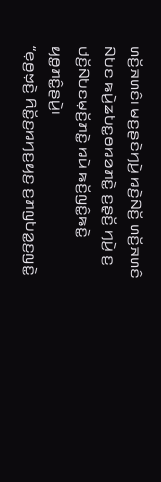ꤛꤢꤩ꤬ꤏꤛꤢꤨ꤯ ꤗꤢ꤬ꤔꤢꤧꤚꤣꤧ꤬ ꤙꤢꤧ꤬ꤡꤢꤩ꤬ ꤛꤢꤩ꤬ꤏꤛꤢꤨ ꤡꤝꤢ ꤒꤣꤧ꤬ꤘꤝꤢ꤭ꤥꤙꤤꤊꤢꤧ꤭ ꤢ꤬ꤔ꤫ꤢꤩ꤬ ꤚꤣꤧ꤬ ꤢ꤬ ꤓꤢꤩ꤬ꤡꤝꤢꤗ꤫ꤢꤩ꤬ꤊꤢꤧ꤭ ꤙꤣꤧ ꤒꤢꤩ꤬ꤜꤢꤨ꤭ꤒꤢꤧ꤭ ꤟꤥ꤭ꤊꤢꤨ꤭ꤔꤣꤧ꤬꤯
“ꤕ꤫ꤥ꤬ꤠ꤫ꤢꤧ꤬ ꤖꤢꤩ꤭ꤢ꤬ꤙꤚꤢ꤬ꤟꤢ꤬ ꤢ꤬ꤊꤜꤝꤤ꤭ꤢ꤬ꤜꤢꤧ꤭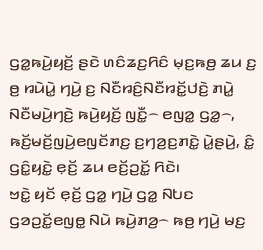ꤞꤤ꤭ꤒꤣꤧ꤬ꤟꤢꤩ꤬ ꤔꤢꤧ ꤛꤢꤨꤘꤢ꤬ꤖꤢꤨ ꤗ꤫ꤢ꤬ꤒꤥ꤬ ꤘꤣ ꤢ꤬ ꤥ꤬ ꤙꤣꤧꤣꤧ꤭ ꤚꤣꤧ꤬ ꤢ꤬ ꤡꤢꤪꤙꤢꤨ꤬ꤡꤢꤪꤙꤢꤩ꤭ꤓꤢꤧ꤬ ꤊꤣꤧ꤭ ꤡꤢꤪꤗꤣꤧ꤬ꤚꤢꤧ꤬ ꤒꤣꤧ꤬ꤟꤢꤩ꤬ ꤜꤢꤪ꤭꤮ ꤕꤜꤤ꤭ ꤞꤤ꤭꤮, ꤒꤢꤩ꤬ꤗꤢꤩ꤬ꤜꤣꤧ꤬ꤕꤜꤢꤩꤊꤢ꤬ ꤢ꤬ꤚꤤ꤬ꤢ꤬ꤊꤢꤧ꤭ ꤣꤧ꤭ꤔꤣꤧ꤬, ꤢꤨ꤭ ꤞꤢꤨ꤭ꤟꤢꤧ꤭ ꤕ꤫ꤢꤩ꤬ ꤘꤣ ꤕꤢꤩ꤬ꤑꤢꤩ꤭ ꤖꤢꤧ꤯
ꤠꤢꤧ꤭ ꤟꤢꤩ ꤕ꤫ꤢꤩ꤬ ꤞꤤ꤭ ꤚꤣꤧ꤬ ꤞꤤ꤭ ꤡꤝꤢ ꤞꤤꤑꤢꤩ꤭ꤕꤜꤥ꤭ ꤡꤣꤧ ꤒꤣꤧ꤬ꤊꤤ꤬꤮ ꤒꤥ꤬ ꤚꤣꤧ꤬ ꤗꤢ꤬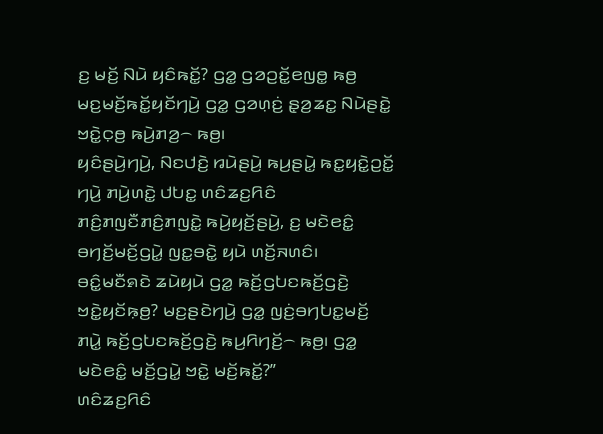ꤢ꤬ ꤗꤢꤩ꤬ ꤡꤣꤧ ꤟꤢꤨꤒꤢꤩ꤭? ꤞꤤ꤭ ꤞꤤꤑꤢꤩ꤭ꤕꤜꤥ꤭ ꤒꤥ꤬ ꤗꤢ꤬ꤗꤢꤩ꤬ꤒꤢꤩ꤭ꤟꤢꤩꤚꤣꤧ꤬ ꤞꤤ꤭ ꤞꤤꤛ꤫ꤢꤦ꤬ ꤔ꤫ꤤ꤬ꤘꤢ꤭ ꤡꤣꤧꤔꤢꤧ꤭ ꤠꤢꤧ꤭ꤍ꤫ꤥ꤬ ꤒꤣꤧ꤬ꤊꤤ꤬꤮ ꤒꤥ꤬꤯
ꤟꤢꤨꤔꤣꤧ꤬ꤚꤣꤧ꤬, ꤡꤢꤓꤢꤧ꤬ ꤙꤣꤧꤔꤣꤧ꤬ ꤒꤣ꤬ꤔꤣꤧ꤭ ꤒꤢ꤭ꤟꤢꤧ꤭ꤑꤢꤩ꤭ ꤚꤣꤧ꤬ ꤊꤣꤧ꤬ꤛꤢꤧ꤭ ꤓꤝꤢ꤭ ꤛꤢꤨꤘꤢ꤬ꤖꤢꤨ ꤊꤢꤨ꤬ꤊꤜꤢꤪꤊꤢꤨ꤬ꤊꤜꤢꤧ꤭ ꤒꤣꤧ꤬ꤟꤢꤩ꤬ꤔꤣꤧ꤬, ꤢ꤬ ꤗꤢꤧꤕꤢꤨ꤭ ꤋꤚꤢꤩ꤬ꤗꤢꤩ꤬ꤞꤣꤧ꤭ ꤜꤢ꤭ꤋꤢꤧ꤭ ꤟꤣꤧ ꤛꤢꤩ꤬ꤏꤛꤢꤨ꤯
ꤋꤢꤨ꤭ꤗꤢꤪꤎꤢꤧ ꤘꤣꤧꤟꤣꤧ ꤞꤤ꤭ ꤒꤢꤩ꤬ꤞꤝꤢꤒꤢꤩ꤬ꤞꤢꤧ꤬ ꤠꤢꤧ꤭ꤟꤢꤩꤒ꤫ꤥ꤬? ꤗꤢ꤬ꤔꤢꤧꤚꤣꤧ꤬ ꤞꤤ꤭ ꤜꤢꤦ꤬ꤋꤚꤝꤢ꤭ꤗꤢꤩ꤬ ꤊꤣꤧ꤭ ꤒꤢꤩ꤬ꤞꤝꤢꤒꤢꤩ꤬ꤞꤢꤧ꤬ ꤒꤣ꤬ꤖꤚꤢꤩ꤬꤮ ꤒꤥ꤬꤯ ꤞꤤ꤭ ꤗꤢꤧꤕꤢꤨ꤭ ꤗꤢꤩ꤬ꤞꤣꤧ꤭ ꤠꤢꤧ꤭ ꤗꤢꤩ꤬ꤒꤢꤩ꤭?”
ꤛꤢꤨꤘꤢ꤬ꤖꤢꤨ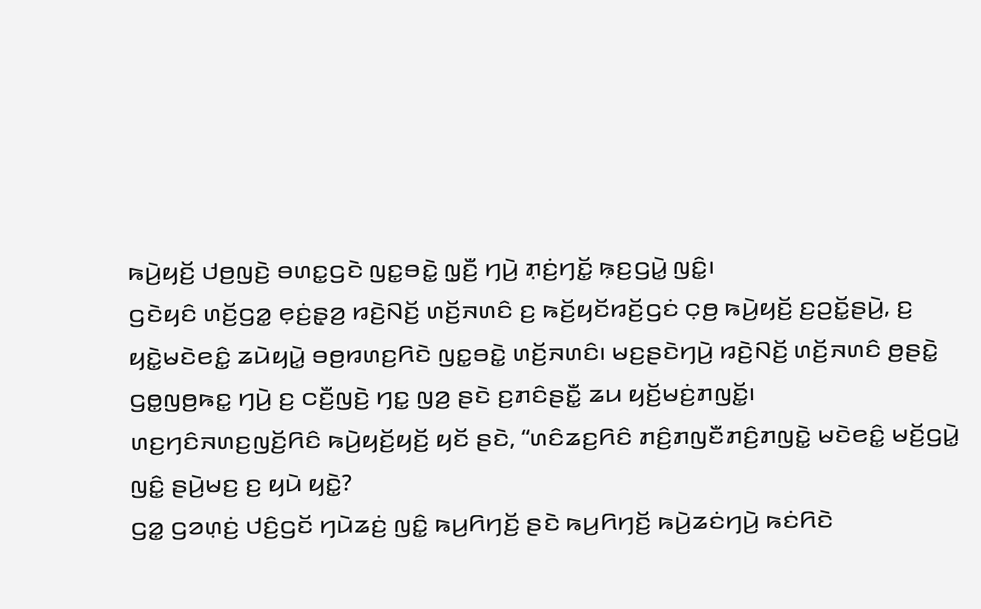ꤒꤣꤧ꤬ꤟꤢꤩ꤬ ꤓꤥ꤬ꤜꤢꤧ꤬ ꤋꤛꤢ꤭ꤞꤢꤧ ꤜꤢ꤭ꤋꤢꤧ꤭ ꤜ꤫ꤢꤪ꤬ ꤚꤣꤧ꤬ ꤊ꤫ꤢꤦ꤬ꤚꤢꤩ꤭ ꤒ꤫ꤢ꤬ꤞꤣꤧ꤭ ꤜꤢꤨ꤭꤯
ꤞꤢꤧꤟꤢꤨ ꤛꤢꤩ꤬ꤞꤤ꤭ ꤕ꤫ꤢꤦ꤬ꤔ꤫ꤤ꤬ ꤙꤢꤧ꤬ꤡꤢꤩ꤬ ꤛꤢꤩ꤬ꤏꤛꤢꤨ ꤢ꤬ ꤒꤢꤩ꤬ꤟꤢꤩꤙꤢꤩ꤬ꤞꤢꤦ ꤍ꤫ꤥ꤬ ꤒꤣꤧ꤬ꤟꤢꤩ꤬ ꤢ꤬ꤑꤢꤩ꤭ꤔꤣꤧ꤬, ꤢ꤬ ꤟꤢꤧ꤭ꤗꤢꤧꤕꤢꤨ꤭ ꤘꤣꤧꤟꤣꤧ꤭ ꤋꤥ꤬ꤙꤛꤢ꤬ꤖꤢꤧ ꤜꤢ꤭ꤋꤢꤧ꤭ ꤛꤢꤩ꤬ꤏꤛꤢꤨ꤯ ꤗꤢ꤬ꤔꤢꤧꤚꤣꤧ꤬ ꤙꤢꤧ꤬ꤡꤢꤩ꤬ ꤛꤢꤩ꤬ꤏꤛꤢꤨ ꤥ꤬ꤔꤢꤧ꤭ ꤞꤥ꤭ꤜꤥ꤬ꤒꤢ꤭ ꤚꤣꤧ꤬ ꤢ꤬ ꤍꤢꤪ꤬ꤜꤢꤧ꤬ ꤚꤢ꤭ ꤜꤤ꤬ ꤔꤢꤧ ꤢ꤬ꤊꤢꤨꤔꤢꤪ꤭ ꤘꤣ ꤟꤢꤩ꤬ꤗꤢꤦ꤬ꤊꤜꤢꤩ꤭꤯
ꤛꤢ꤬ꤚꤢꤨꤏꤛꤢ꤬ꤜꤢꤩ꤬ꤖꤢꤨ ꤒꤣꤧ꤬ꤟꤢꤩ꤬ꤟꤢꤩ꤬ ꤟꤢꤩ ꤔꤢꤧ, “ꤛꤢꤨꤘꤢ꤬ꤖꤢꤨ ꤊꤢꤨ꤬ꤊꤜꤢꤪꤊꤢꤨ꤬ꤊꤜꤢꤧ꤭ ꤗꤢꤧꤕꤢꤨ꤭ ꤗꤢꤩ꤬ꤞꤣꤧ꤭ ꤜꤢꤨ꤭ ꤔꤣꤧ꤬ꤗꤢ꤬ ꤢ꤬ ꤟꤣꤧ ꤟꤢꤧ꤭?
ꤞꤤ꤭ ꤞꤤꤛ꤫ꤢꤦ꤬ ꤓꤢꤨ꤬ꤞꤢꤩ ꤚꤣꤧꤘꤢꤦ꤬ ꤜꤢꤨ꤭ ꤒꤣ꤬ꤖꤚꤢꤩ꤬ ꤔꤢꤧ ꤒꤣ꤬ꤖꤚꤢꤩ꤬ ꤒꤣꤧ꤬ꤘꤢꤦꤚꤣꤧ꤬ ꤒꤢꤦꤖꤢꤧ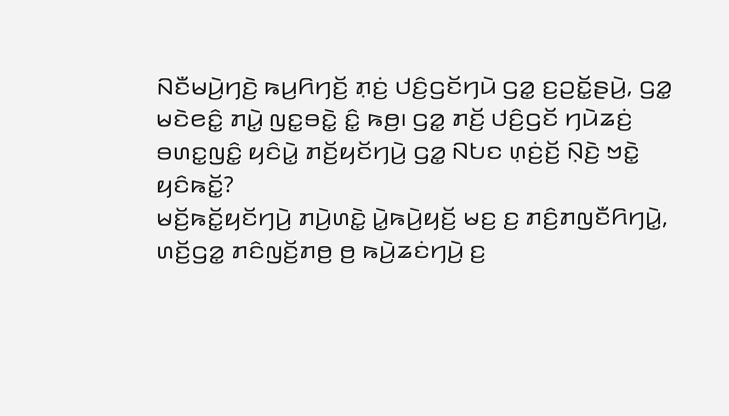ꤡꤢꤪꤗꤣꤧ꤬ꤚꤢꤧ꤬ ꤒꤣ꤬ꤖꤚꤢꤩ꤬ ꤊ꤫ꤢꤦ꤬ ꤓꤢꤨ꤬ꤞꤢꤩꤚꤣꤧ ꤞꤤ꤭ ꤢ꤬ꤑꤢꤩ꤭ꤔꤣꤧ꤬, ꤞꤤ꤭ ꤗꤢꤧꤕꤢꤨ꤭ ꤊꤣꤧ꤭ ꤜꤢ꤭ꤋꤢꤧ꤭ ꤢꤨ꤭ ꤒꤥ꤬꤯ ꤞꤤ꤭ ꤊꤢꤩ꤬ ꤓꤢꤨ꤬ꤞꤢꤩ ꤚꤣꤧꤘꤢꤦ꤬ ꤋꤛꤢ꤭ꤜꤢꤨ꤭ ꤟꤢꤨꤣꤧ꤭ ꤊꤢꤩ꤬ꤟꤢꤩꤚꤣꤧ꤬ ꤞꤤ꤭ ꤡꤝꤢ ꤛ꤫ꤢꤦ꤬ꤢꤩ꤬ ꤡ꤫ꤢꤧ꤬ ꤠꤢꤧ꤭ ꤟꤢꤨꤒꤢꤩ꤭?
ꤗꤢꤩ꤬ꤒꤢꤩ꤭ꤟꤢꤩꤚꤣꤧ꤬ ꤊꤣꤧ꤬ꤛꤢꤧ꤭ ꤣꤧ꤭ꤒꤣꤧ꤬ꤟꤢꤩ꤬ ꤗꤢ꤬ ꤢ꤬ ꤊꤢꤨ꤬ꤊꤜꤢꤪꤖꤚꤣꤧ꤭, ꤛꤢꤩ꤬ꤞꤤ꤭ ꤊꤢꤨꤜꤢꤩ꤬ꤊꤥ꤬ ꤥ꤬ ꤒꤣꤧ꤬ꤘꤢꤦꤚꤣꤧ꤬ ꤢ꤬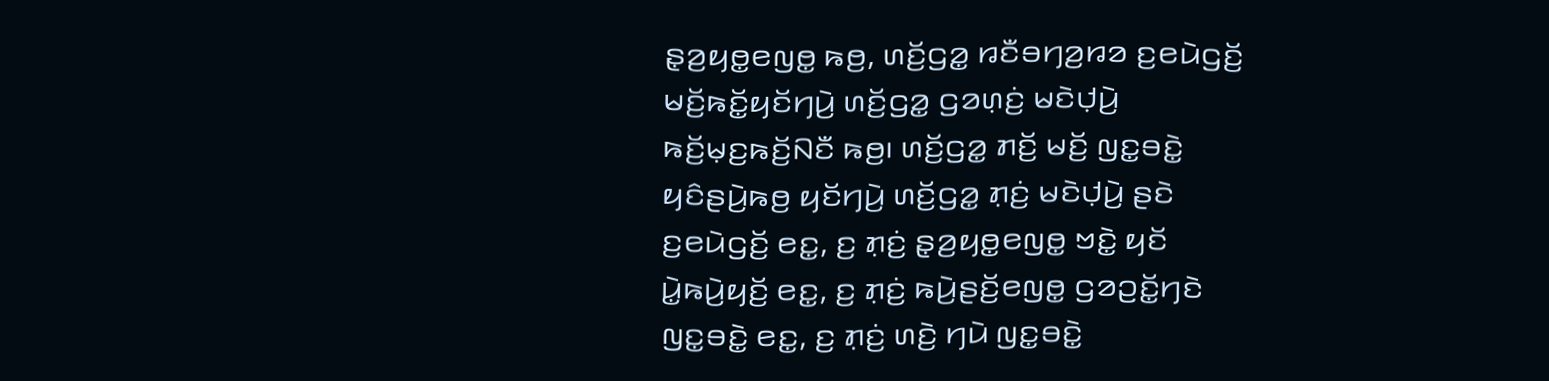ꤔ꤫ꤤ꤬ꤟꤥ꤭ꤕꤜꤥ꤭ ꤒꤥ꤬, ꤛꤢꤩ꤬ꤞꤤ꤭ ꤙꤢꤪꤋꤚꤤ꤬ꤙꤤ ꤢ꤬ꤕꤣꤧꤞꤢꤩ꤬ ꤗꤢꤩ꤬ꤒꤢꤩ꤭ꤟꤢꤩꤚꤣꤧ꤬ ꤛꤢꤩ꤬ꤞꤤ꤭ ꤞꤤꤛ꤫ꤢꤦ꤬ ꤗꤢꤧꤓ꤫ꤣꤧ꤬ ꤒꤢꤩ꤬ꤗ꤫ꤢ꤬ꤒꤢꤩ꤬ꤡꤢꤪ ꤒꤥ꤬꤯ ꤛꤢꤩ꤬ꤞꤤ꤭ ꤊꤢꤩ꤬ ꤗꤢꤩ꤬ ꤜꤢ꤭ꤋꤢꤧ꤭ ꤟꤢꤨꤔꤣꤧ꤬ꤒꤥ꤬ ꤟꤢꤩꤚꤣꤧ꤬ ꤛꤢꤩ꤬ꤞꤤ꤭ ꤊ꤫ꤢꤦ꤬ ꤗꤢꤧꤓ꤫ꤣꤧ꤬ ꤔꤢꤧ ꤢ꤬ꤕꤣꤧꤞꤢꤩ꤬ ꤕꤢ꤭, ꤢ꤬ ꤊ꤫ꤢꤦ꤬ ꤔ꤫ꤤ꤬ꤟꤥ꤭ꤕꤜꤥ꤭ ꤠꤢꤧ꤭ ꤟꤢꤩ ꤣꤧ꤭ꤒꤣꤧ꤬ꤟꤢꤩ꤬ ꤕꤢ꤭, ꤢ꤬ ꤊ꤫ꤢꤦ꤬ ꤒꤣꤧ꤬ꤔꤢꤩ꤬ꤕꤜꤥ꤭ ꤞꤤꤑꤢꤩ꤭ꤚꤢꤧ ꤜꤢ꤭ꤋꤢꤧ꤭ ꤕꤢ꤭, ꤢ꤬ ꤊ꤫ꤢꤦ꤬ ꤛꤢꤧ꤬ ꤚꤣꤧ ꤜꤢ꤭ꤋꤢꤧ꤭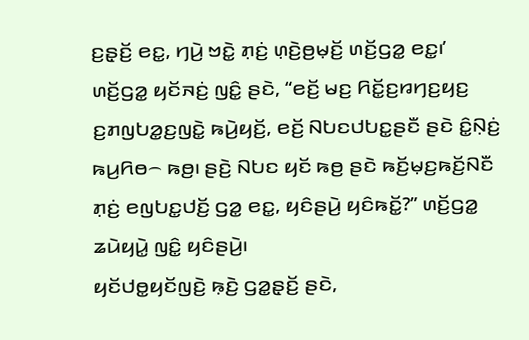ꤢ꤬ꤔ꤫ꤢꤩ꤬ ꤕꤢ꤭, ꤚꤣꤧ꤬ ꤠꤢꤧ꤭ ꤊ꤫ꤢꤦ꤬ ꤛ꤫ꤢꤧ꤬ꤥ꤬ꤗ꤫ꤢꤩ꤬ ꤛꤢꤩ꤬ꤞꤤ꤭ ꤕꤢ꤭꤯’
ꤛꤢꤩ꤬ꤞꤤ꤭ ꤟꤢꤩꤏꤢꤦ꤬ ꤜꤢꤨ꤭ ꤔꤢꤧ, “ꤕꤢꤩ꤬ ꤗꤢ꤬ ꤖꤢꤩ꤭ꤢ꤬ꤙꤚꤢ꤬ꤟꤢ꤬ ꤢ꤬ꤊꤜꤝꤤ꤭ꤢ꤬ꤜꤢꤧ꤭ ꤒꤣꤧ꤬ꤟꤢꤩ꤬, ꤕꤢꤩ꤬ ꤡꤝꤢꤓꤝꤢ꤭ꤔꤢꤪ ꤔꤢꤧ ꤢꤨ꤭ꤡ꤫ꤢꤦ꤬ ꤒꤣ꤬ꤖꤥ꤮ ꤒꤥ꤬꤯ ꤔꤢꤧ꤬ ꤡꤝꤢ ꤟꤢꤩ ꤒꤥ꤬ ꤔꤢꤧ ꤒꤢꤩ꤬ꤗ꤫ꤢ꤬ꤒꤢꤩ꤬ꤡꤢꤪ ꤊ꤫ꤢꤦ꤬ ꤕꤜꤝꤢ꤭ꤓꤢꤩ꤬ ꤞꤤ꤭ ꤕꤢ꤭, ꤟꤢꤨꤔꤣꤧ꤬ ꤟꤢꤨꤒꤢꤩ꤭?” ꤛꤢꤩ꤬ꤞꤤ꤭ ꤘꤣꤧꤟꤣꤧ꤭ ꤜꤢꤨ꤭ ꤟꤢꤨꤔꤣꤧ꤬꤯
ꤟꤢꤩꤓꤥ꤭ꤟꤢꤩꤜꤢꤧ꤬ ꤒ꤫ꤢꤧ꤬ ꤞꤤ꤭ꤔ꤫ꤢꤩ꤬ ꤔꤢꤧ,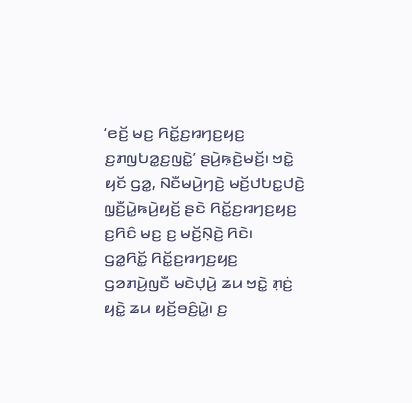‘ꤕꤢꤩ꤬ ꤗꤢ꤬ ꤖꤢꤩ꤭ꤢ꤬ꤙꤚꤢ꤬ꤟꤢ꤬ ꤢ꤬ꤊꤜꤝꤤ꤭ꤢ꤬ꤜꤢꤧ꤭’ ꤔꤣꤧ꤬ꤒ꤫ꤢꤧ꤬ꤗꤢꤩ꤬꤯ ꤠꤢꤧ꤭ ꤟꤢꤩ ꤞꤤ꤭, ꤡꤢꤪꤗꤣꤧ꤬ꤚꤢꤧ꤬ ꤗꤢꤩ꤬ꤓꤝꤢ꤭ꤓꤢꤧ꤬ ꤜ꤫ꤢꤪ꤬ꤣꤧ꤭ꤒꤣꤧ꤬ꤟꤢꤩ꤬ ꤔꤢꤧ ꤖꤢꤩ꤭ꤢ꤬ꤙꤚꤢ꤬ꤟꤢ꤬ ꤢ꤬ꤖꤢꤨ ꤗꤢ꤬ ꤢ꤬ ꤗꤢꤩ꤬ꤡ꤫ꤢꤧ꤬ ꤖꤢꤧ꤯
ꤞꤤ꤭ꤖꤢꤩ꤭ ꤖꤢꤩ꤭ꤢ꤬ꤙꤚꤢ꤬ꤟꤢ꤬ ꤞꤤꤊꤣꤧ꤬ꤜꤢꤪ ꤗꤢꤧꤓ꤫ꤣꤧ꤬ ꤘꤣ ꤠꤢꤧ꤭ ꤊ꤫ꤢꤦ꤬ ꤟꤢꤧ꤭ ꤘꤣ ꤟꤢꤩ꤬ꤋꤢꤨ꤬ꤣꤧ꤭꤯ ꤢ꤬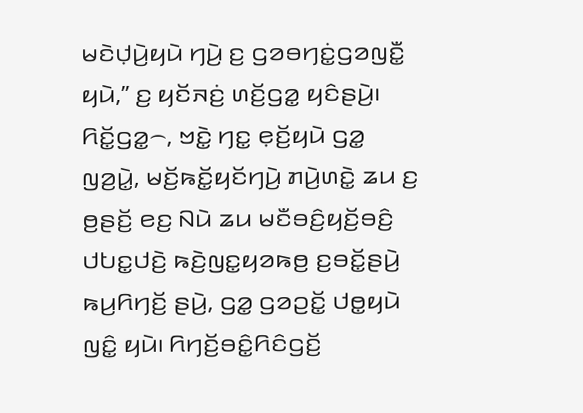ꤗꤢꤧꤓ꤫ꤣꤧ꤬ꤟꤣꤧ ꤚꤣꤧ꤬ ꤢ꤬ ꤞꤤꤋꤚꤢꤦ꤭ꤞꤤꤜꤢꤪ꤭ ꤟꤣꤧ,” ꤢ꤬ ꤟꤢꤩꤏꤢꤦ꤬ ꤛꤢꤩ꤬ꤞꤤ꤭ ꤟꤢꤨꤔꤣꤧ꤬꤯
ꤖꤢꤩ꤭ꤞꤤ꤭꤮, ꤠꤢꤧ꤭ ꤚꤢ꤭ ꤕ꤫ꤢꤩ꤬ꤟꤣꤧ ꤞꤤ꤭ ꤜꤤ꤬ꤣꤧ꤭, ꤗꤢꤩ꤬ꤒꤢꤩ꤭ꤟꤢꤩꤚꤣꤧ꤬ ꤊꤣꤧ꤬ꤛꤢꤧ꤭ ꤘꤣ ꤢ꤬ ꤥ꤬ꤔꤢꤩ꤬ ꤕꤢ꤬ ꤡꤣꤧ ꤘꤣ ꤗꤢꤪꤋꤢꤨ꤬ꤟꤢꤩ꤬ꤋꤢꤨ꤬ ꤓꤝꤢ꤭ꤓꤢꤧ꤬ ꤒꤢꤧ꤬ꤜꤢ꤭ꤟꤤꤒꤥ꤬ ꤢ꤬ꤋꤢꤩ꤭ꤔꤣꤧ꤬ ꤒꤣ꤬ꤖꤚꤢꤩ꤬ ꤔꤣꤧ꤬, ꤞꤤ꤭ ꤞꤤꤑꤢꤩ꤭ ꤓꤥ꤭ꤟꤣꤧ ꤜꤢꤨ꤭ ꤟꤣꤧ꤯ ꤖꤚꤢꤩ꤬ꤋꤢꤨ꤭ꤖꤢꤨꤞꤢꤩ꤬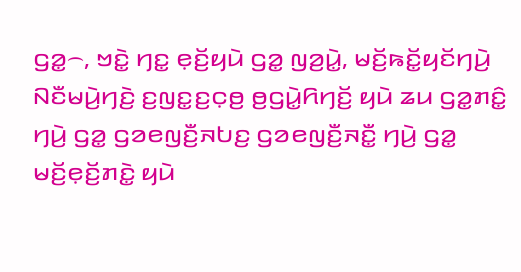ꤞꤤ꤭꤮, ꤠꤢꤧ꤭ ꤚꤢ꤭ ꤕ꤫ꤢꤩ꤬ꤟꤣꤧ ꤞꤤ꤭ ꤜꤤ꤬ꤣꤧ꤭, ꤗꤢꤩ꤬ꤒꤢꤩ꤭ꤟꤢꤩꤚꤣꤧ꤬ ꤡꤢꤪꤗꤣꤧ꤬ꤚꤢꤧ꤬ ꤢ꤬ꤜꤢ꤭ꤢ꤬ꤍ꤫ꤥ꤬ ꤥ꤬ꤞꤣꤧ꤭ꤖꤚꤢꤩ꤬ ꤟꤣꤧ ꤘꤣ ꤞꤤ꤭ꤊꤢꤨ꤭ ꤚꤣꤧ꤬ ꤞꤤ꤭ ꤞꤤꤕꤜꤢꤪ꤬ꤏꤝꤢ꤬ ꤞꤤꤕꤜꤢꤪ꤬ꤏꤢꤪ꤭ ꤚꤣꤧ꤬ ꤞꤤ꤭ ꤗꤢꤩ꤬ꤕ꤫ꤢꤩ꤬ꤊꤢꤧ꤭ ꤟꤣꤧ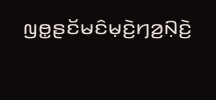ꤜꤥ꤭ꤔꤢꤩꤗꤢꤨꤗ꤫ꤢꤧ꤬ꤚꤤ꤬ꤡ꤫ꤢꤧ꤬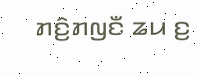ꤊꤢꤨ꤬ꤊꤜꤢꤪ ꤘꤣ ꤢ꤬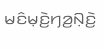ꤗꤢꤨꤗ꤫ꤢꤧ꤬ꤚꤤ꤬ꤡ꤫ꤢꤧ꤬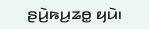ꤔꤣꤧ꤬ꤒꤣ꤬ꤘꤥ꤭ ꤟꤣꤧ꤯